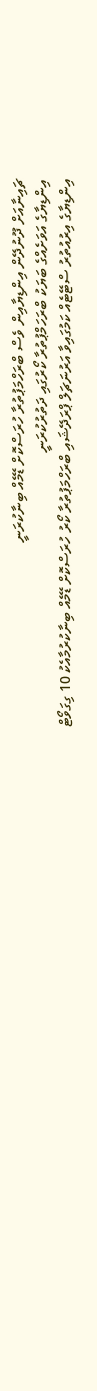ޗައިނާއަށް ދޫނުދޭން އިންޑިޔާއިން ވެސް ބްރަހްމަޕުތުރާ ހުރަސްކޮށް ޑޭމެއް ބިނާކުރަނީ
އިންޑިޔާގެ އަވަށެއްގެ ބަޔަކު ބްރަހަމްޕުތުރާ ކޯރުގައި ދަތުރުކުރަނީ
އިންޑިޔާގެ އިރުއުތުރު ސްޓޭޓެއް ކަމުގައިވާ އަރުނަޗަލް ޕްރަދޭޝައި ބްރަހްމަޕުތުރާ ކޯރު ހުރަސްކޮށް ޑޭމެއް ބިނާކުރުމާއެކު 10 ގިގަވޯޓް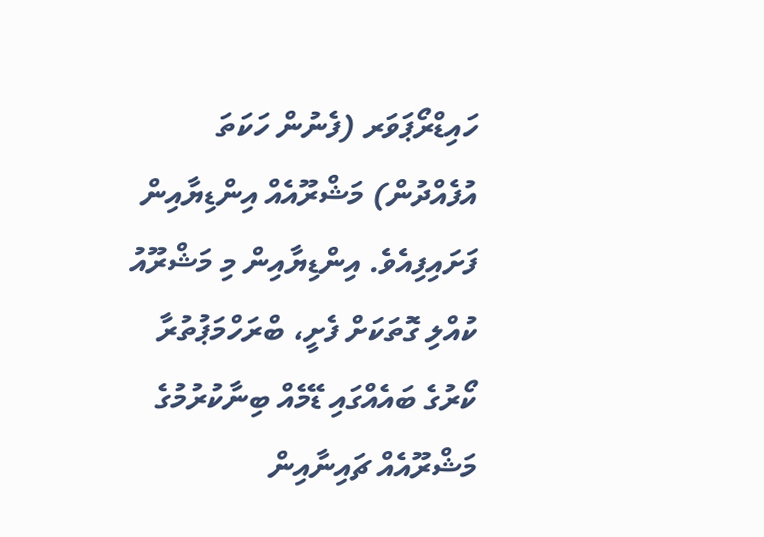ހައިޑްރޯޕަވަރ (ފެނުން ހަކަތަ އުފެއްދުން) މަޝްރޫއެއް އިންޑިޔާއިން ފަށައިފިއެވެ. އިންޑިޔާއިން މި މަޝްރޫއު ކުއްލި ގޮތަކަށް ފެށީ، ބްރަހްމަޕުތުރާ ކޯރުގެ ބައެއްގައި ޑޭމެއް ބިނާކުރުމުގެ މަޝްރޫއެއް ޗައިނާއިން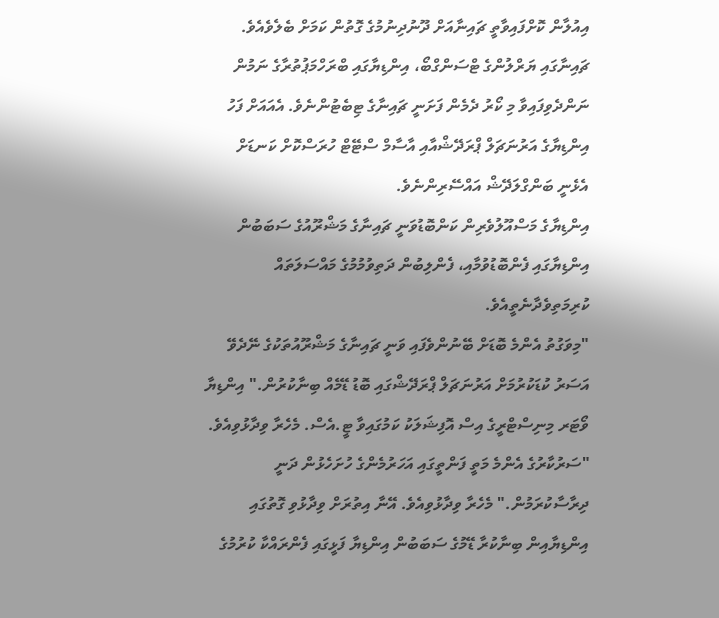އިއުލާން ކޮށްފައިވާތީ ޗައިނާއަށް ދޫނުދިނުމުގެ ގޮތުން ކަމަށް ބެލެވެއެވެ.
ޗައިނާގައި ޔަރްލުންގެ ޓްސަންގްބޯ، އިންޑިޔާގައި ބްރަހްމަޕުތުރާގެ ނަމުން ނަންދެވިފައިވާ މި ކޯރު ދެމެން ފަށަނީ ޗައިނާގެ ޓިބެޓުންނެވެ. އެއައަށް ފަހު އިންޑިޔާގެ އަރުނަޗަލް ޕްރަދޭޝްއާއި އާސާމް ސްޓޭޓް ހުރަސްކޮށް ކަނޑަށް އެޅެނީ ބަންގްލަދޭޝް އައްސޭރިންނެވެ.
އިންޑިޔާގެ މަސްއޫލުވެރިން ކަންބޮޑުވަނީ ޗައިނާގެ މަޝްރޫއުގެ ސަބަބުން އިންޑިޔާގައި ފެންބޮޑުވުމާއި، ފެންލިބުން ދަތިވުމުމުގެ މައްސަލަތައް ކުރިމަތިވެދާނެތީއެވެ.
"މިވަގުތު އެންމެ ބޮޑަށް ބޭނުންވެފައި ވަނީ ޗައިނާގެ މަޝްރޫއުތަކުގެ ނޭދެވޭ އަސަރު ކުޑަކުރުމަށް އަރުނަޗަލް ޕްރަދޭޝްގައި ބޮޑު ޑޭމެއް ބިނާކުރުން." އިންޑިޔާ ވޯޓަރ މިނިސްޓްރީގެ އިސް އޮފިޝަލަކު ކަމުގައިވާ ޓީ.އެސް. މެހެރާ ވިދާޅުވިއެވެ.
"ސަރުކާރުގެ އެންމެ މަތީ ފަންތީގައި އަހަރުމެންގެ ހުށަހެޅުން ދަނީ ދިރާސާކުރަމުން." މެހެރާ ވިދާޅުވިއެވެ. އޭނާ އިތުރަށް ވިދާޅުވި ގޮތުގައި އިންޑިޔާއިން ބިނާކުރާ ޑޭމުގެ ސަބަބުން އިންޑިޔާ ފަޅީގައި ފެންރައްކާ ކުރުމުގެ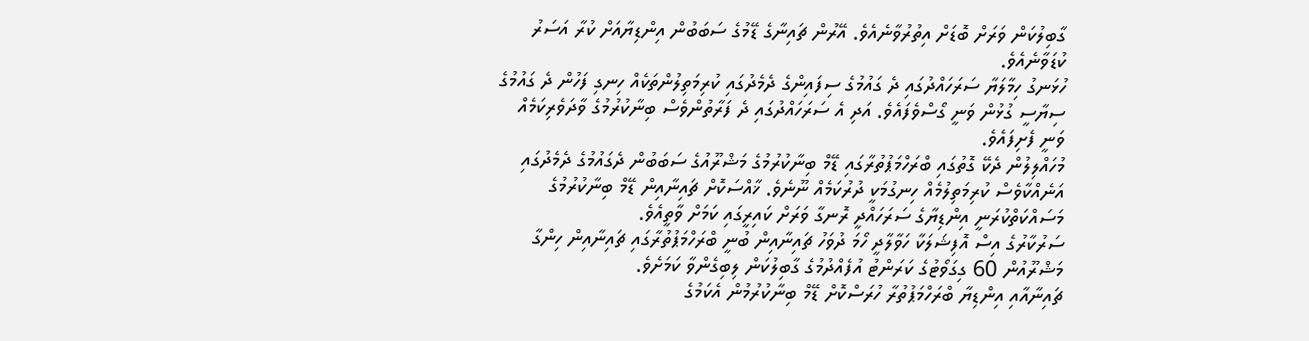ގާބިލުކަން ވަރަށް ބޮޑަށް އިތުރުވާނެއެވެ. އޭރުން ޗައިނާގެ ޑޭމުގެ ސަބަބުން އިންޑިޔާއަށް ކުރާ އަސަރު ކުޑަވާނެއެވެ.
ހުޅަނގު ހިމާލަޔާ ސަރަހައްދުގައި ދެ ގައުމުގެ ސިފައިންގެ ދެމެދުގައި ކުރިމަތިލުންތަކެއް ހިނގި ފަހުން ދެ ގައުމުގެ ސިޔާސީ ގުޅުން ވަނީ ގޯސްވެފައެވެ. އަދި އެ ސަރަހައްދުގައި ދެ ފަރާތުންވެސް ބިނާކުރުމުގެ ވާދަވެރިކަމެއް ވަނީ ފެށިފައެވެ.
މުހައްލިލުން ދެކޭ ގޮތުގައި ބްރަހްމަޕުތުރާގައި ޑޭމް ބިނާކުރުމުގެ މަޝްރޫއުގެ ސަބަބުން ދެގައުމުގެ ދެމެދުގައި އަނެއްކާވެސް ކުރިމަތިލުމެއް ހިނގުމަކީ ދުރުކަމެއް ނޫނެވެ. ޚާއްސަކޮށް ޗައިނާއިން ޑޭމް ބިނާކުރުމުގެ މަސައްކަތްކުރަނީ އިންޑިޔާގެ ސަރަހައްދީ ރޮނގާ ވަރަށް ކައިރީގައި ކަމަށް ވާތީއެވެ.
ސަރުކާރުގެ އިސް އޮފިޝަލަކާ ހަވާލާދީ ހޯމަ ދުވަހު ޗައިނާއިން ބުނީ ބްރަހްމަޕުތުރާގައި ޗައިނާއިން ހިންގާ މަޝްރޫއުން 60 ގިގަވޯޓުގެ ކަރަންޓު އުފެއްދުމުގެ ގާބިލުކަން ލިބިގެންވާ ކަމަށެވެ.
ޗައިނާއާއި އިންޑިޔާ ބްރަހްމަޕުތުރާ ހުރަސްކޮށް ޑޭމް ބިނާކުރުމުން އެކަމުގެ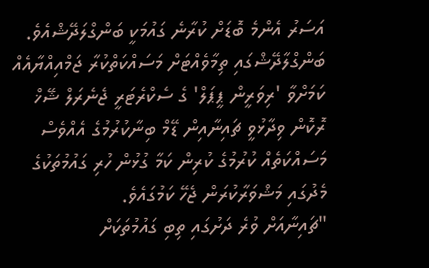އަސަރު އެންމެ ބޮޑަށް ކުރާނެ ގައުމަކީ ބަންގްލަދޭޝްއެވެ.
ބަންގްލާދޭޝްގައި ތިމާވެއްޓަށް މަސައްކަތްކުރާ ޖަމްއިއްޔާއެއް ކަމަށްވާ 'ރިވަރީން ޕީޕަލް' ގެ ސެކްރެޓަރީ ޖެނެރަލް ޝޭޚް  ރޮކޮން ވިދާޅުވީ ޗައިނާއިން ޑޭމް ބިނާކުރުމުގެ އެއްވެސް މަސައްކަތެއް ކުރުމުގެ ކުރިން ކަމާ ގުޅުން ހުރި ގައުމުތަކުގެ މެދުގައި މަޝްވަރާކުރަން ޖެހޭ ކަމުގައެވެ.
"ޗައިނާއަށް ވުރެ ދަށުގައި ތިބި ގައުމުތަކަށް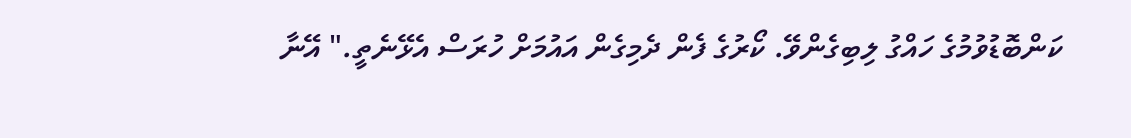ކަންބޮޑުވުމުގެ ހައްގު ލިބިގެންވޭ. ކޯރުގެ ފެން ދެމިގެން އައުމަށް ހުރަސް އެޅޭނެތީ." އޭނާ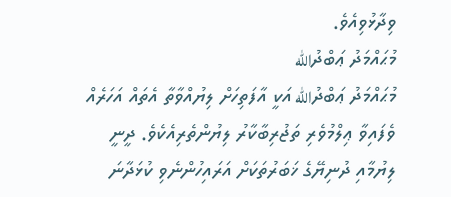ވިދާޅުވިއެވެ.
މުޙައްމަދު ޢަބްދުالله
މުޙައްމަދު ޢަބްދުالله އަކީ އާފަތިހަށް ލިޔުއްވާތާ އެތައް އަހަރެއް ވެފައިވާ ޢިލްމުވެރި ތަޖުރިބާކާރު ލިޔުންތެރިއެކެވެ. ދީނީ ލިޔުމާއި ދުނިޔޭގެ ޚަބަރުތަކަށް އަރައިހުންނެވި ކުޅަދާނަ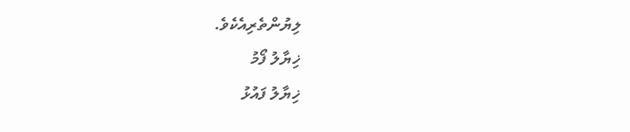ލިޔުންތެރިއެކެވެ.
ޚިޔާލު ފޯމު
ޚިޔާލު ފައުޅު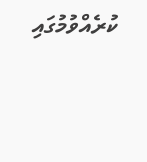ކުރެއްވުމުގައި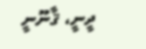ދީނީ، ޤާނޫނީ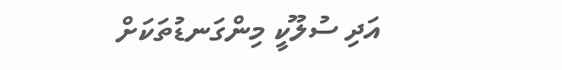އަދި ސުލޫކީ މިންގަނޑުތަކަށް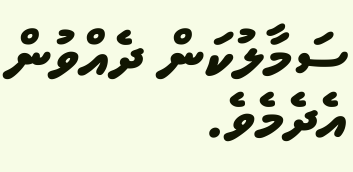ސަމާލުކަން ދެއްވުން އެދެމެވެ.